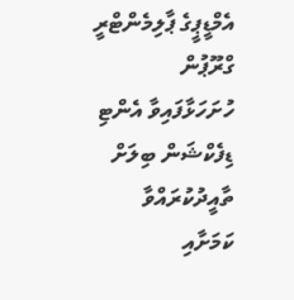އެމްޑީޕީގެ ޕާލިމެންޓްރީ ގްރޫޕުން ހުށަހަޅާފައިވާ އެންޓި ޑިފެކްޝަން ބިލަށް ތާއީދުކުރައްވާ ކަމަށާއި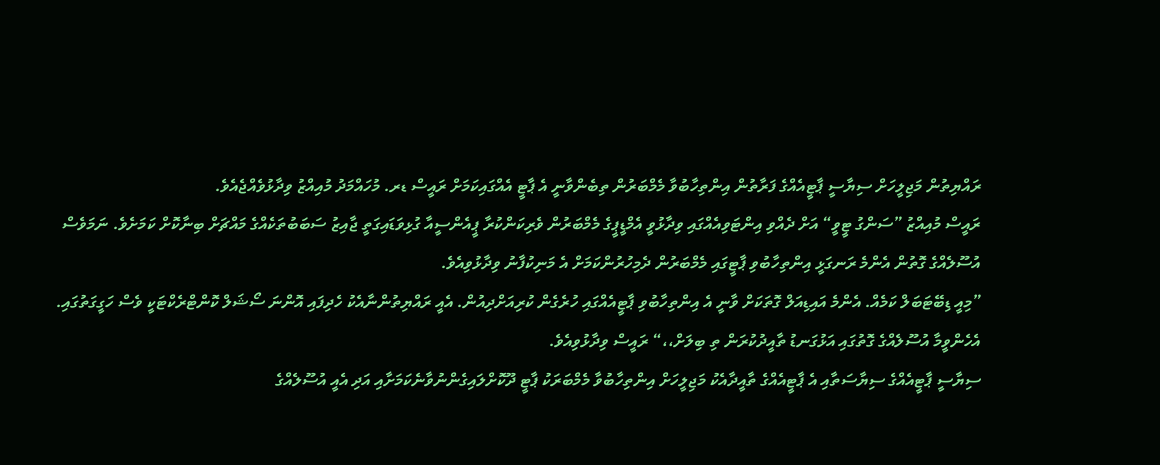ރައްޔިތުން މަޖިލީހަށް ސިޔާސީ ޕާޓީއެއްގެ ފަރާތުން އިންތިހާބުވާ މެމްބަރުން ތިބެންވާނީ އެ ޕާޓީ އެއްގައިކަމަށް ރައީސް ޑރ. މުހައްމަދު މުއިއްޒު ވިދާޅުވެއްޖެއެވެ.
ރައީސް މުއިއްޒު ”ސަންގު ޓީވީ“ އަށް ދެއްވި އިންޓަވިއެއްގައި ވިދާޅުވީ އެމްޑީޕީގެ މެމްބަރުން ވެރިކަންކުރާ ޕީއެންސީއާ ގުޅިވަޑައިގަތީ ޖާއިޒު ސަބަބުތަކެއްގެ މައްޗަށް ބިނާކޮށް ކަމަށެވެ. ނަމަވެސް އުސޫލެއްގެ ގޮތުން އެންމެ ރަނގަޅީ އިންތިހާބުވި ޕާޓީގައި މެމްބަރުން ދެމިހުރުންކަމަށް އެ މަނިކުފާނު ވިދާޅުވިއެވެ.
”މިއީ ޑިބޭޓަބަލް ކަމެއް. އެންމެ އައިޑިއަލް ގޮތަކަށް ވާނީ އެ އިންތިހާބުވި ޕާޓީއެއްގައި ހުރެގެން ކުރިއަށްދިއުން. އެއީ ރައްޔިތުންނާއެކު ހެދިފައި އޮންނަ ސޯޝަލް ކޮންޓްރެކްޓަކީ ވެސް ހަގީގަތުގައި. އެހެންވީމާ އުސޫލެއްގެ ގޮތުގައި އަޅުގަނޑު ތާއީދުކުރަން ތި ބިލަށް،،“ ރައީސް ވިދާޅުވިއެވެ.
ސިޔާސީ ޕާޓީއެއްގެ ސިޔާސަތާއި އެ ޕާޓީއެއްގެ ތާއީދާއެކު މަޖިލީހަށް އިންތިހާބުވާ މެމްބަރަކު ޕާޓީ ދޫކޮށްލައިގެންނުވާނެކަމަށާއި އަދި އެއީ އުސޫލެއްގެ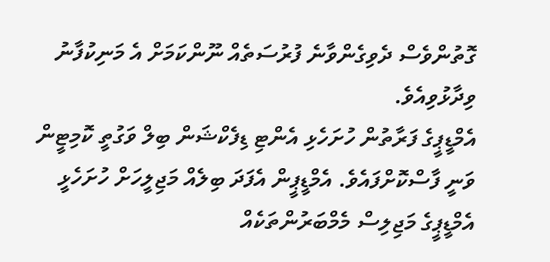ގޮތުންވެސް ދެވިގެންވާނެ ފުރުސަތެއް ނޫންކަމަށް އެ މަނިކުފާނު ވިދާޅުވިއެވެ.
އެމްޑީޕީގެ ފަރާތުން ހުށަހެޅި އެންޓި ޑިފެކްޝަން ބިލް ވަގުތީ ކޮމިޓީން ވަނީ ފާސްކޮށްފައެވެ. އެމްޑީޕީން އެފަދަ ބިލެއް މަޖިލީހަށް ހުށަހެޅީ އެމްޑީޕީގެ މަޖިލިސް މެމްބަރުންތަކެއް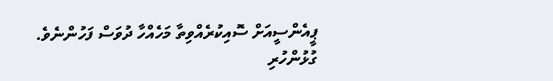ޕީއެންސީއަށް ސޮއިކުރެއްވިތާ މަހެއްހާ ދުވަސް ފަހުންނެވެ.
ގުޅުންހުރި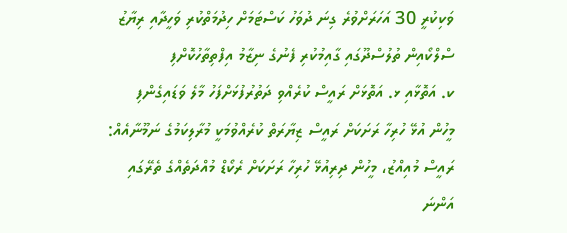ވަކިކުރީ 30 އަހަރަށްވުރެ ގިނަ ދުވަހު ކަސްޓަމަށް ހިދުމަތްކުރި ވަހީދާއި ރިޔާޒު
ސްލްކޯއިން ތުލުސްދޫގައި ގާއިމުކުރި ފެނުގެ ނިޒާމު އިފްތިތާހުކޮށްފި
ކ. އަތޮޅާއި ޅ. އަތޮޅަށް ރައީސް ކުރެއްވި ދަތުރުފުޅަށްފަހު މާލެ ވަޑައިގެންފި
މީހުން އުޅޭ ހުރިހާ ރަށަކަށް ރައީސް ޒިޔާރަތް ކުރެއްވުމަކީ މުރާލިކަމުގެ ނަމޫނާއެއް:
ރައީސް މުއިއްޒު، މީހުން ދިރިއުޅޭ ހުރިހާ ރަށަކަށް ރެކޯޑް މުއްދަތެއްގެ ތެރޭގައި
އަންނަ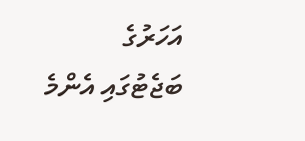އަހަރުގެ ބަޖެޓުގައި އެންމެ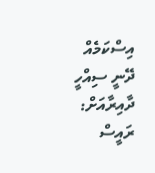އިސްކަމެއް ދޭނީ ސިއްހީ ދާއިރާއަށް: ރައީސް